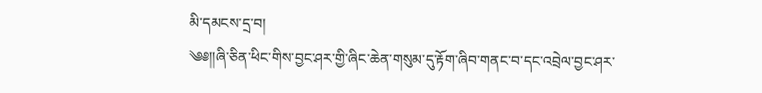མི་དམངས་དྲ་བ།
༄༅།།ཞི་ཅིན་ཕིང་གིས་བྱང་ཤར་གྱི་ཞིང་ཆེན་གསུམ་དུ་རྟོག་ཞིབ་གནང་བ་དང་འབྲེལ་བྱང་ཤར་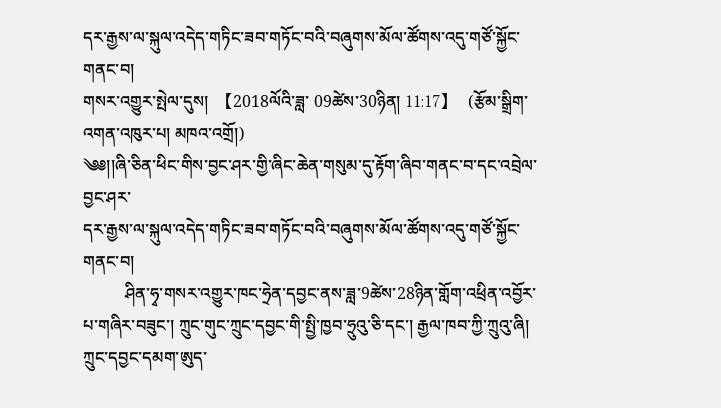དར་རྒྱས་ལ་སྐུལ་འདེད་གཏིང་ཟབ་གཏོང་བའི་བཞུགས་མོལ་ཚོགས་འདུ་གཙོ་སྐྱོང་གནང་བ།
གསར་འགྱུར་སྤེལ་དུས།  【2018ལོའི་ཟླ་ 09ཚེས་30ཉིན། 11:17】   (རྩོམ་སྒྲིག་འགན་འཁུར་པ། མཁའ་འགྲོ།)
༄༅།།ཞི་ཅིན་ཕིང་གིས་བྱང་ཤར་གྱི་ཞིང་ཆེན་གསུམ་དུ་རྟོག་ཞིབ་གནང་བ་དང་འབྲེལ་བྱང་ཤར་
དར་རྒྱས་ལ་སྐུལ་འདེད་གཏིང་ཟབ་གཏོང་བའི་བཞུགས་མོལ་ཚོགས་འདུ་གཙོ་སྐྱོང་གནང་བ།
          ཤིན་ཧྭ་གསར་འགྱུར་ཁང་ཧྲེན་དབྱང་ནས་ཟླ་9ཚེས་28ཉིན་གློག་འཕྲིན་འབྱོར་པ་གཞིར་བཟུང་། ཀྲུང་གུང་ཀྲུང་དབྱང་གི་སྤྱི་ཁྱབ་ཧྲུའུ་ཅི་དང་། རྒྱལ་ཁབ་ཀྱི་ཀྲུའུ་ཞི། ཀྲུང་དབྱང་དམག་ཨུད་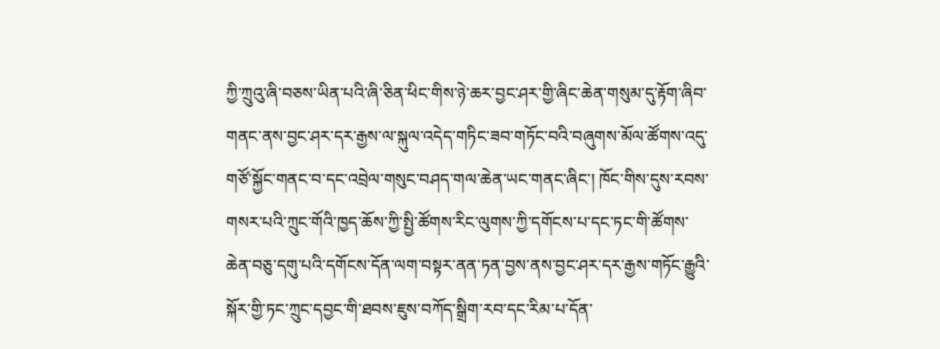ཀྱི་ཀྲུའུ་ཞི་བཅས་ཡིན་པའི་ཞི་ཅིན་ཕིང་གིས་ཉེ་ཆར་བྱང་ཤར་གྱི་ཞིང་ཆེན་གསུམ་དུ་རྟོག་ཞིབ་གནང་ནས་བྱང་ཤར་དར་རྒྱས་ལ་སྐུལ་འདེད་གཏིང་ཟབ་གཏོང་བའི་བཞུགས་མོལ་ཚོགས་འདུ་གཙོ་སྐྱོང་གནང་བ་དང་འབྲེལ་གསུང་བཤད་གལ་ཆེན་ཡང་གནང་ཞིང་། ཁོང་གིས་དུས་རབས་གསར་པའི་ཀྲུང་གོའི་ཁྱད་ཆོས་ཀྱི་སྤྱི་ཚོགས་རིང་ལུགས་ཀྱི་དགོངས་པ་དང་ཏང་གི་ཚོགས་ཆེན་བཅུ་དགུ་པའི་དགོངས་དོན་ལག་བསྟར་ནན་ཏན་བྱས་ནས་བྱང་ཤར་དར་རྒྱས་གཏོང་རྒྱུའི་སྐོར་གྱི་ཏང་ཀྲུང་དབྱང་གི་ཐབས་ཇུས་བཀོད་སྒྲིག་རབ་དང་རིམ་པ་དོན་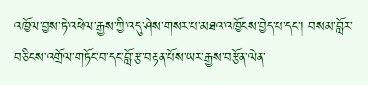འཁྱོལ་བྱས་ཏེ་འཕེལ་རྒྱས་ཀྱི་འདུ་ཤེས་གསར་པ་མཐའ་འཁྱོངས་བྱེད་པ་དང་། བསམ་བློར་བཅིངས་འགྲོལ་གཏོང་བ་དང་བློ་རྩ་བརྟན་པོས་ཡར་རྒྱས་བརྩོན་ལེན་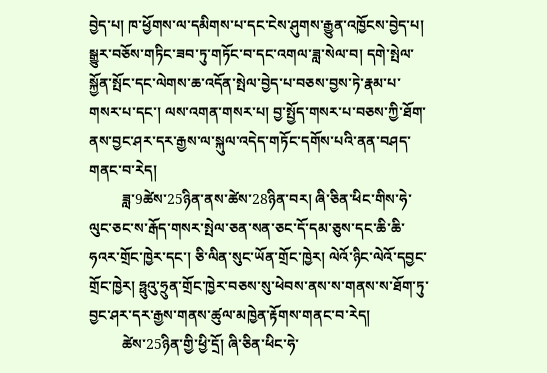བྱེད་པ། ཁ་ཕྱོགས་ལ་དམིགས་པ་དང་ངེས་ཤུགས་རྒྱུན་འཁྱོངས་བྱེད་པ། སྒྱུར་བཅོས་གཏིང་ཟབ་ཏུ་གཏོང་བ་དང་འགལ་ཟླ་སེལ་བ། དགེ་སྤེལ་སྐྱོན་སྤོང་དང་ལེགས་ཆ་འདོན་སྤེལ་བྱེད་པ་བཅས་བྱས་ཏེ་རྣམ་པ་གསར་པ་དང་། ལས་འགན་གསར་པ། བྱ་སྤྱོད་གསར་པ་བཅས་ཀྱི་ཐོག་ནས་བྱང་ཤར་དར་རྒྱས་ལ་སྐུལ་འདེད་གཏོང་དགོས་པའི་ནན་བཤད་གནང་བ་རེད།
         ཟླ་9ཚེས་25ཉིན་ནས་ཚེས་28ཉིན་བར། ཞི་ཅིན་ཕིང་གིས་ཧེ་ལུང་ཅང་ས་རྒོད་གསར་སྤེལ་ཅན་སན་ཅང་དོ་དམ་ཅུས་དང་ཆི་ཆི་ཧའར་གྲོང་ཁྱེར་དང་། ཅི་ལིན་སུང་ཡོན་གྲོང་ཁྱེར། ལེའོ་ཉིང་ལེའོ་དབྱང་གྲོང་ཁྱེར། ཧྥུའུ་ཧྲུན་གྲོང་ཁྱེར་བཅས་སུ་ཕེབས་ནས་ས་གནས་ས་ཐོག་ཏུ་བྱང་ཤར་དར་རྒྱས་གནས་ཚུལ་མཁྱེན་རྟོགས་གནང་བ་རེད།
         ཚེས་25ཉིན་གྱི་ཕྱི་དྲོ། ཞི་ཅིན་ཕིང་ཧེ་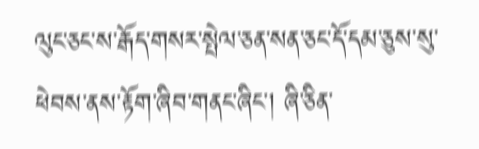ལུང་ཅང་ས་རྒོད་གསར་སྤེལ་ཅན་སན་ཅང་དོ་དམ་ཅུས་སུ་ཕེབས་ནས་རྟོག་ཞིབ་གནང་ཞིང་། ཞི་ཅིན་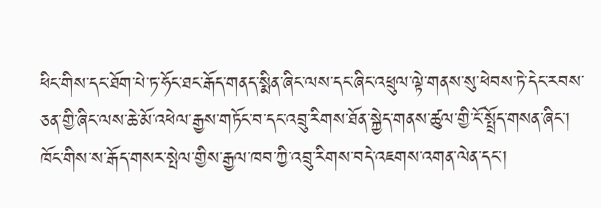ཕིང་གིས་དང་ཐོག་པེ་ཏ་ཧོང་ཐང་རྒོད་གནད་སྨིན་ཞིང་ལས་དང་ཞིང་འཕྲུལ་ལྟེ་གནས་སུ་ཕེབས་ཏེ་དེང་རབས་ཅན་གྱི་ཞིང་ལས་ཆེ་མོ་འཕེལ་རྒྱས་གཏོང་བ་དང་འབྲུ་རིགས་ཐོན་སྐྱེད་གནས་ཚུལ་གྱི་ངོ་སྤྲོད་གསན་ཞིང་། ཁོང་གིས་ས་རྒོད་གསར་སྤེལ་གྱིས་རྒྱལ་ཁབ་ཀྱི་འབྲུ་རིགས་བདེ་འཇགས་འགན་ལེན་དང་།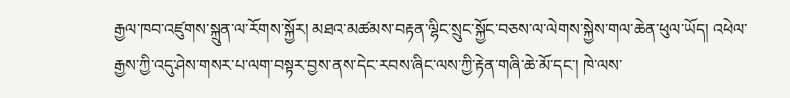རྒྱལ་ཁབ་འཛུགས་སྐྲུན་ལ་རོགས་སྐྱོར། མཐའ་མཚམས་བརྟན་ལྷིང་སྲུང་སྐྱོང་བཅས་ལ་ལེགས་སྐྱེས་གལ་ཆེན་ཕུལ་ཡོད། འཕེལ་རྒྱས་ཀྱི་འདུ་ཤེས་གསར་པ་ལག་བསྟར་བྱས་ནས་དེང་རབས་ཞིང་ལས་ཀྱི་རྟེན་གཞི་ཆེ་མོ་དང་། ཁེ་ལས་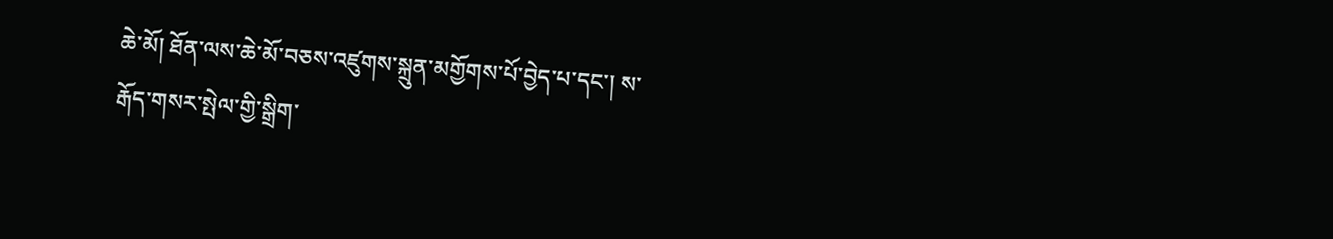ཆེ་མོ། ཐོན་ལས་ཆེ་མོ་བཅས་འཛུགས་སྐྲུན་མགྱོགས་པོ་བྱེད་པ་དང་། ས་རྒོད་གསར་སྤེལ་གྱི་སྒྲིག་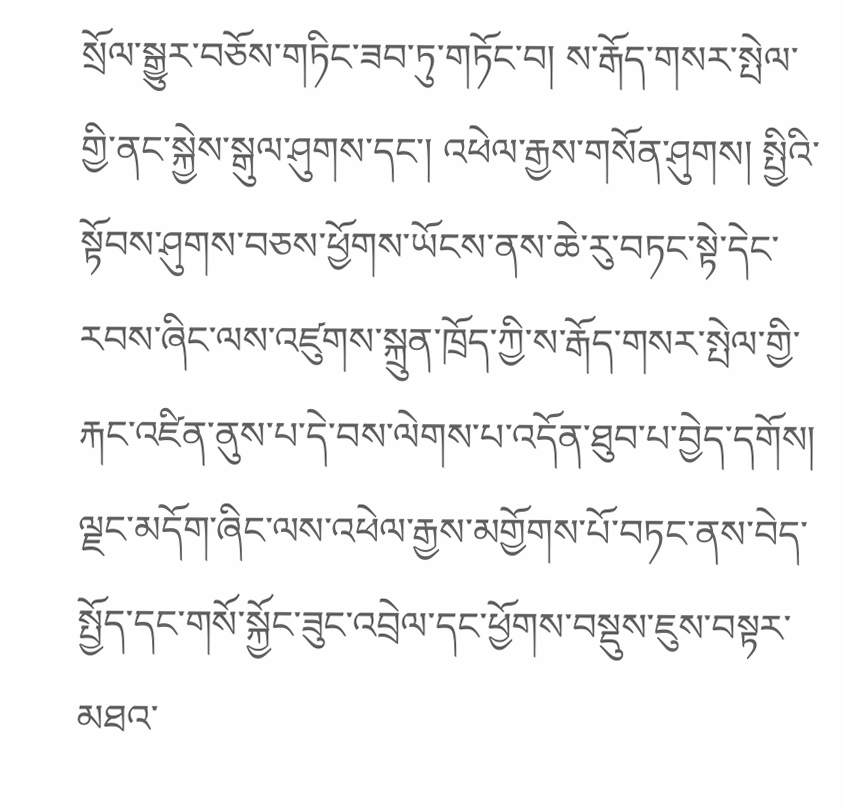སྲོལ་སྒྱུར་བཅོས་གཏིང་ཟབ་ཏུ་གཏོང་བ། ས་རྒོད་གསར་སྤེལ་གྱི་ནང་སྐྱེས་སྒུལ་ཤུགས་དང་། འཕེལ་རྒྱས་གསོན་ཤུགས། སྤྱིའི་སྟོབས་ཤུགས་བཅས་ཕྱོགས་ཡོངས་ནས་ཆེ་རུ་བཏང་སྟེ་དེང་རབས་ཞིང་ལས་འཛུགས་སྐྲུན་ཁྲོད་ཀྱི་ས་རྒོད་གསར་སྤེལ་གྱི་རྐང་འཛིན་ནུས་པ་དེ་བས་ལེགས་པ་འདོན་ཐུབ་པ་བྱེད་དགོས། ལྗང་མདོག་ཞིང་ལས་འཕེལ་རྒྱས་མགྱོགས་པོ་བཏང་ནས་བེད་སྤྱོད་དང་གསོ་སྐྱོང་ཟུང་འབྲེལ་དང་ཕྱོགས་བསྡུས་ཇུས་བསྟར་མཐའ་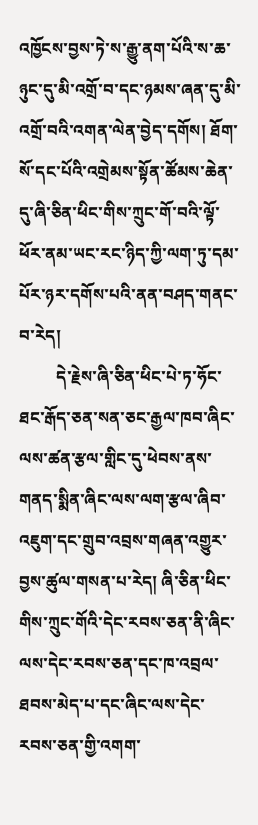འཁྱོངས་བྱས་ཏེ་ས་རྒྱུ་ནག་པོའི་ས་ཆ་ཉུང་དུ་མི་འགྲོ་བ་དང་ཉམས་ཞན་དུ་མི་འགྲོ་བའི་འགན་ལེན་བྱེད་དགོས། ཐོག་སོ་དང་པོའི་འགྲེམས་སྟོན་ཚོམས་ཆེན་དུ་ཞི་ཅིན་ཕིང་གིས་ཀྲུང་གོ་བའི་ལྟོ་ཕོར་ནམ་ཡང་རང་ཉིད་ཀྱི་ལག་ཏུ་དམ་པོར་ཉར་དགོས་པའི་ནན་བཤད་གནང་བ་རེད།
         དེ་རྗེས་ཞི་ཅིན་ཕིང་པེ་ཏ་ཧོང་ཐང་རྒོད་ཅན་སན་ཅང་རྒྱལ་ཁབ་ཞིང་ལས་ཚན་རྩལ་གླིང་དུ་ཕེབས་ནས་གནད་སྨིན་ཞིང་ལས་ལག་རྩལ་ཞིབ་འཇུག་དང་གྲུབ་འབྲས་གཞན་འགྱུར་བྱས་ཚུལ་གསན་པ་རེད། ཞི་ཅིན་ཕིང་གིས་ཀྲུང་གོའི་དེང་རབས་ཅན་ནི་ཞིང་ལས་དེང་རབས་ཅན་དང་ཁ་འབྲལ་ཐབས་མེད་པ་དང་ཞིང་ལས་དེང་རབས་ཅན་གྱི་འགག་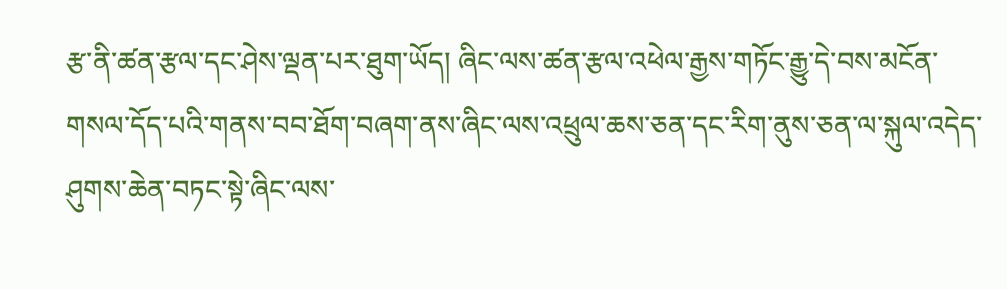རྩ་ནི་ཚན་རྩལ་དང་ཤེས་ལྡན་པར་ཐུག་ཡོད། ཞིང་ལས་ཚན་རྩལ་འཕེལ་རྒྱས་གཏོང་རྒྱུ་དེ་བས་མངོན་གསལ་དོད་པའི་གནས་བབ་ཐོག་བཞག་ནས་ཞིང་ལས་འཕྲུལ་ཆས་ཅན་དང་རིག་ནུས་ཅན་ལ་སྐུལ་འདེད་ཤུགས་ཆེན་བཏང་སྟེ་ཞིང་ལས་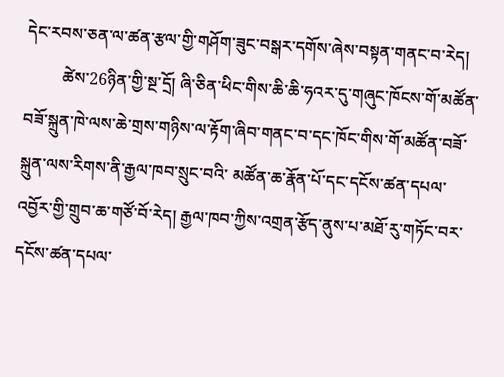དེང་རབས་ཅན་ལ་ཚན་རྩལ་གྱི་གཤོག་ཟུང་བསྒར་དགོས་ཞེས་བསྟན་གནང་བ་རེད།
         ཚེས་26ཉིན་གྱི་སྔ་དྲོ། ཞི་ཅིན་ཕིང་གིས་ཆི་ཆི་ཧའར་དུ་གཞུང་ཁོངས་གོ་མཚོན་བཟོ་སྐྲུན་ཁེ་ལས་ཆེ་གྲས་གཉིས་ལ་རྟོག་ཞིབ་གནང་བ་དང་ཁོང་གིས་གོ་མཚོན་བཟོ་སྐྲུན་ལས་རིགས་ནི་རྒྱལ་ཁབ་སྲུང་བའི་ མཚོན་ཆ་རྣོན་པོ་དང་དངོས་ཚན་དཔལ་འབྱོར་གྱི་གྲུབ་ཆ་གཙོ་བོ་རེད། རྒྱལ་ཁབ་ཀྱིས་འགྲན་རྩོད་ནུས་པ་མཐོ་རུ་གཏོང་བར་དངོས་ཚན་དཔལ་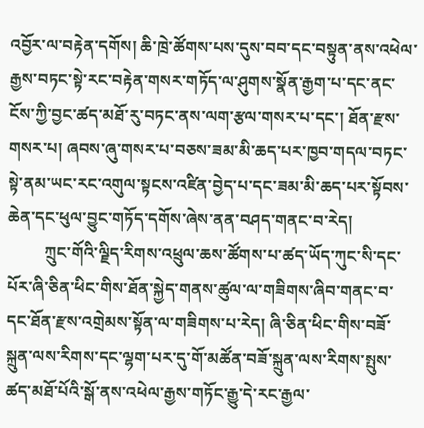འབྱོར་ལ་བརྟེན་དགོས། ཆི་ཁྲེ་ཚོགས་པས་དུས་བབ་དང་བསྟུན་ནས་འཕེལ་རྒྱས་བཏང་སྟེ་རང་བརྟེན་གསར་གཏོད་ལ་ཤུགས་སྣོན་རྒྱག་པ་དང་ནང་ངོས་ཀྱི་བྱང་ཚད་མཐོ་རུ་བཏང་ནས་ལག་རྩལ་གསར་པ་དང་། ཐོན་རྫས་གསར་པ། ཞབས་ཞུ་གསར་པ་བཅས་ཟམ་མི་ཆད་པར་ཁྱབ་གདལ་བཏང་སྟེ་ནམ་ཡང་རང་འགུལ་སྟངས་འཛིན་བྱེད་པ་དང་ཟམ་མི་ཆད་པར་སྟོབས་ཆེན་དང་ཕུལ་བྱུང་གཏོད་དགོས་ཞེས་ནན་བཤད་གནང་བ་རེད།
         ཀྲུང་གོའི་ལྗིད་རིགས་འཕྲུལ་ཆས་ཚོགས་པ་ཚད་ཡོད་ཀུང་སི་དང་པོར་ཞི་ཅིན་ཕིང་གིས་ཐོན་སྐྱེད་གནས་ཚུལ་ལ་གཟིགས་ཞིབ་གནང་བ་དང་ཐོན་རྫས་འགྲེམས་སྟོན་ལ་གཟིགས་པ་རེད། ཞི་ཅིན་ཕིང་གིས་བཟོ་སྐྲུན་ལས་རིགས་དང་ལྷག་པར་དུ་གོ་མཚོན་བཟོ་སྐྲུན་ལས་རིགས་སྤུས་ཚད་མཐོ་པོའི་སྒོ་ནས་འཕེལ་རྒྱས་གཏོང་རྒྱུ་དེ་རང་རྒྱལ་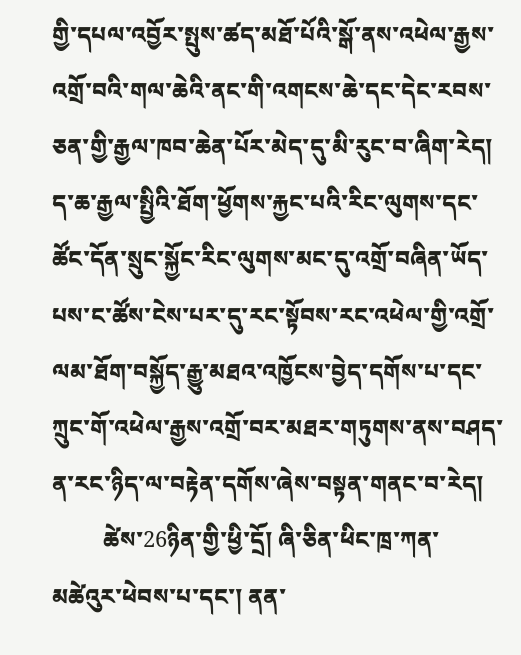གྱི་དཔལ་འབྱོར་སྤུས་ཚད་མཐོ་པོའི་སྒོ་ནས་འཕེལ་རྒྱས་འགྲོ་བའི་གལ་ཆེའི་ནང་གི་འགངས་ཆེ་དང་དེང་རབས་ཅན་གྱི་རྒྱལ་ཁབ་ཆེན་པོར་མེད་དུ་མི་རུང་བ་ཞིག་རེད། ད་ཆ་རྒྱལ་སྤྱིའི་ཐོག་ཕྱོགས་རྐྱང་པའི་རིང་ལུགས་དང་ཚོང་དོན་སྲུང་སྐྱོང་རིང་ལུགས་མང་དུ་འགྲོ་བཞིན་ཡོད་པས་ང་ཚོས་ངེས་པར་དུ་རང་སྟོབས་རང་འཕེལ་གྱི་འགྲོ་ལམ་ཐོག་བསྐྱོད་རྒྱུ་མཐའ་འཁྱོངས་བྱེད་དགོས་པ་དང་ཀྲུང་གོ་འཕེལ་རྒྱས་འགྲོ་བར་མཐར་གཏུགས་ནས་བཤད་ན་རང་ཉིད་ལ་བརྟེན་དགོས་ཞེས་བསྟན་གནང་བ་རེད།
         ཚེས་26ཉིན་གྱི་ཕྱི་དྲོ། ཞི་ཅིན་ཕིང་ཁྲ་ཀན་མཚེའུར་ཕེབས་པ་དང་། ནན་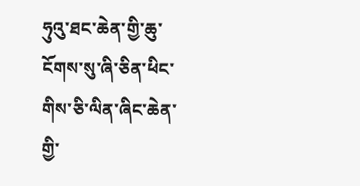ཧུའུ་ཐང་ཆེན་གྱི་ཆུ་ངོགས་སུ་ཞི་ཅིན་ཕིང་གིས་ཅི་ལིན་ཞིང་ཆེན་གྱི་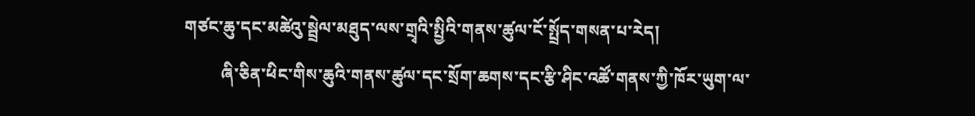གཙང་ཆུ་དང་མཚེའུ་སྦྲེལ་མཐུད་ལས་གྲྭའི་སྤྱིའི་གནས་ཚུལ་ངོ་སྤྲོད་གསན་པ་རེད།
         ཞི་ཅིན་ཕིང་གིས་ཆུའི་གནས་ཚུལ་དང་སྲོག་ཆགས་དང་རྩི་ཤིང་འཚོ་གནས་ཀྱི་ཁོར་ཡུག་ལ་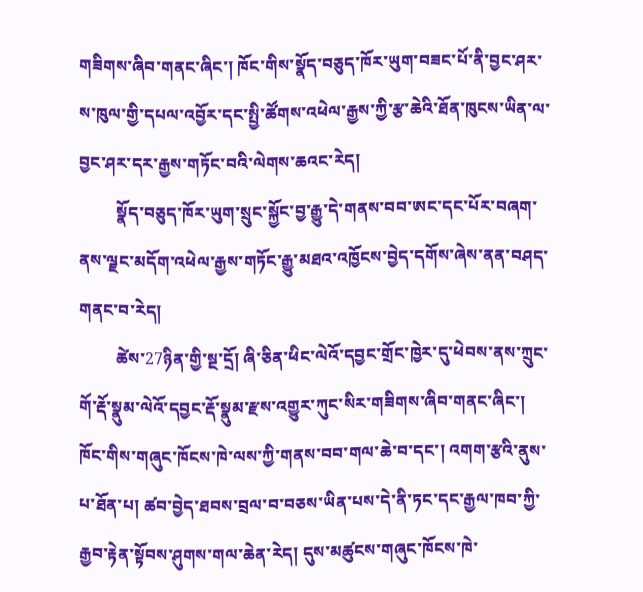གཟིགས་ཞིབ་གནང་ཞིང་། ཁོང་གིས་སྣོད་བཅུད་ཁོར་ཡུག་བཟང་པོ་ནི་བྱང་ཤར་ས་ཁུལ་གྱི་དཔལ་འབྱོར་དང་སྤྱི་ཚོགས་འཕེལ་རྒྱས་ཀྱི་རྩ་ཆེའི་ཐོན་ཁུངས་ཡིན་ལ་བྱང་ཤར་དར་རྒྱས་གཏོང་བའི་ལེགས་ཆའང་རེད།
         སྣོད་བཅུད་ཁོར་ཡུག་སྲུང་སྐྱོང་བྱ་རྒྱུ་དེ་གནས་བབ་ཨང་དང་པོར་བཞག་ནས་ལྗང་མདོག་འཕེལ་རྒྱས་གཏོང་རྒྱུ་མཐའ་འཁྱོངས་བྱེད་དགོས་ཞེས་ནན་བཤད་གནང་བ་རེད།
         ཚེས་27ཉིན་གྱི་སྔ་དྲོ། ཞི་ཅིན་ཕིང་ལེའོ་དབྱང་གྲོང་ཁྱེར་དུ་ཕེབས་ནས་ཀྲུང་གོ་རྡོ་སྣུམ་ལེའོ་དབྱང་རྡོ་སྣུམ་རྫས་འགྱུར་ཀུང་སིར་གཟིགས་ཞིབ་གནང་ཞིང་། ཁོང་གིས་གཞུང་ཁོངས་ཁེ་ལས་ཀྱི་གནས་བབ་གལ་ཆེ་བ་དང་། འགག་རྩའི་ནུས་པ་ཐོན་པ། ཚབ་བྱེད་ཐབས་བྲལ་བ་བཅས་ཡིན་པས་དེ་ནི་ཏང་དང་རྒྱལ་ཁབ་ཀྱི་རྒྱབ་རྟེན་སྟོབས་ཤུགས་གལ་ཆེན་རེད། དུས་མཚུངས་གཞུང་ཁོངས་ཁེ་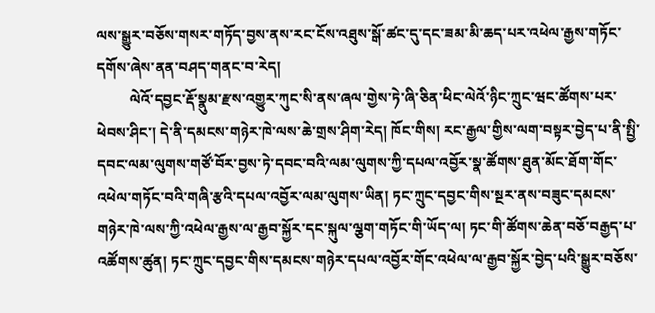ལས་སྒྱུར་བཅོས་གསར་གཏོད་བྱས་ནས་རང་ངོས་འཐུས་སྒོ་ཚང་དུ་དང་ཟམ་མི་ཆད་པར་འཕེལ་རྒྱས་གཏོང་དགོས་ཞེས་ནན་བཤད་གནང་བ་རེད།
         ལེའོ་དབྱང་རྡོ་སྣུམ་རྫས་འགྱུར་ཀུང་སི་ནས་ཞལ་གྱེས་ཏེ་ཞི་ཅིན་ཕིང་ལེའོ་ཉིང་ཀྲུང་ཝང་ཚོགས་པར་ཕེབས་ཤིང་། དེ་ནི་དམངས་གཉེར་ཁེ་ལས་ཆེ་གྲས་ཤིག་རེད། ཁོང་གིས། རང་རྒྱལ་གྱིས་ལག་བསྟར་བྱེད་པ་ནི་སྤྱི་དབང་ལམ་ལུགས་གཙོ་བོར་བྱས་ཏེ་དབང་བའི་ལམ་ལུགས་ཀྱི་དཔལ་འབྱོར་སྣ་ཚོགས་ཐུན་མོང་ཐོག་གོང་འཕེལ་གཏོང་བའི་གཞི་རྩའི་དཔལ་འབྱོར་ལམ་ལུགས་ཡིན། ཏང་ཀྲུང་དབྱང་གིས་སྔར་ནས་བཟུང་དམངས་གཉེར་ཁེ་ལས་ཀྱི་འཕེལ་རྒྱས་ལ་རྒྱབ་སྐྱོར་དང་སྐུལ་ལྕག་གཏོང་གི་ཡོད་ལ། ཏང་གི་ཚོགས་ཆེན་བཅོ་བརྒྱད་པ་འཚོགས་ཚུན། ཏང་ཀྲུང་དབྱང་གིས་དམངས་གཉེར་དཔལ་འབྱོར་གོང་འཕེལ་ལ་རྒྱབ་སྐྱོར་བྱེད་པའི་སྒྱུར་བཅོས་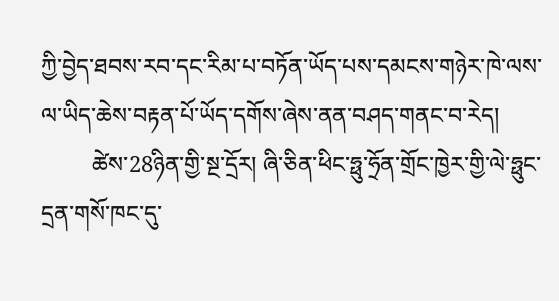ཀྱི་བྱེད་ཐབས་རབ་དང་རིམ་པ་བཏོན་ཡོད་པས་དམངས་གཉེར་ཁེ་ལས་ལ་ཡིད་ཆེས་བརྟན་པོ་ཡོད་དགོས་ཞེས་ནན་བཤད་གནང་བ་རེད།
         ཚེས་28ཉིན་གྱི་སྔ་དྲོར། ཞི་ཅིན་ཕིང་ཧྥུ་ཧྲོན་གྲོང་ཁྱེར་གྱི་ལེ་ཧྥུང་དྲན་གསོ་ཁང་དུ་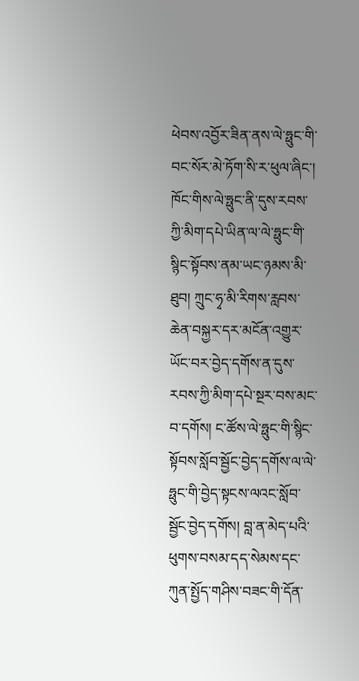ཕེབས་འབྱོར་ཟིན་ནས་ལེ་ཧྥུང་གི་བང་སོར་མེ་ཏོག་སི་ར་ཕུལ་ཞིང་། ཁོང་གིས་ལེ་ཧྥུང་ནི་དུས་རབས་ཀྱི་མིག་དཔེ་ཡིན་ལ་ལེ་ཧྥུང་གི་སྙིང་སྟོབས་ནམ་ཡང་ཉམས་མི་ཐུབ། ཀྲུང་ཧྭ་མི་རིགས་རླབས་ཆེན་བསྐྱར་དར་མངོན་འགྱུར་ཡོང་བར་བྱེད་དགོས་ན་དུས་རབས་ཀྱི་མིག་དཔེ་སྔར་བས་མང་བ་དགོས། ང་ཚོས་ལེ་ཧྥུང་གི་སྙིང་སྟོབས་སློབ་སྦྱོང་བྱེད་དགོས་ལ་ལེ་ཧྥུང་གི་བྱེད་སྟངས་ལའང་སློབ་སྦྱོང་བྱེད་དགོས། བླ་ན་མེད་པའི་ཕུགས་བསམ་དད་སེམས་དང་ཀུན་སྤྱོད་གཤིས་བཟང་གི་དོན་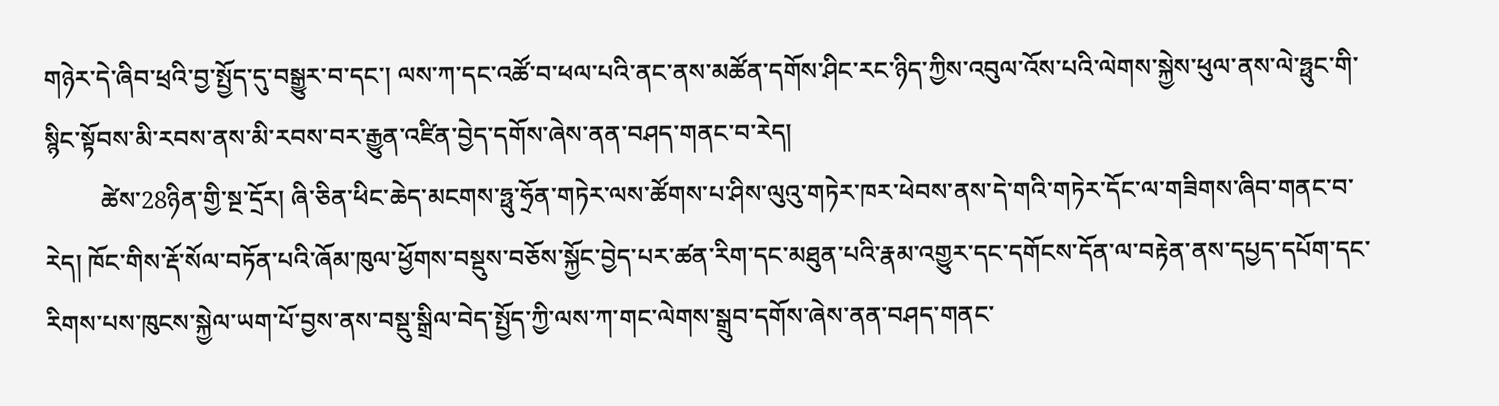གཉེར་དེ་ཞིབ་ཕྲའི་བྱ་སྤྱོད་དུ་བསྒྱུར་བ་དང་། ལས་ཀ་དང་འཚོ་བ་ཕལ་པའི་ནང་ནས་མཚོན་དགོས་ཤིང་རང་ཉིད་ཀྱིས་འབུལ་འོས་པའི་ལེགས་སྐྱེས་ཕུལ་ནས་ལེ་ཧྥུང་གི་སྙིང་སྟོབས་མི་རབས་ནས་མི་རབས་བར་རྒྱུན་འཛིན་བྱེད་དགོས་ཞེས་ནན་བཤད་གནང་བ་རེད།
         ཚེས་28ཉིན་གྱི་སྔ་དྲོར། ཞི་ཅིན་ཕིང་ཆེད་མངགས་ཧྥུ་ཧྲོན་གཏེར་ལས་ཚོགས་པ་ཤིས་ལུའུ་གཏེར་ཁར་ཕེབས་ནས་དེ་གའི་གཏེར་དོང་ལ་གཟིགས་ཞིབ་གནང་བ་རེད། ཁོང་གིས་རྡོ་སོལ་བཏོན་པའི་ཞོམ་ཁུལ་ཕྱོགས་བསྡུས་བཅོས་སྐྱོང་བྱེད་པར་ཚན་རིག་དང་མཐུན་པའི་རྣམ་འགྱུར་དང་དགོངས་དོན་ལ་བརྟེན་ནས་དཔྱད་དཔོག་དང་རིགས་པས་ཁུངས་སྐྱེལ་ཡག་པོ་བྱས་ནས་བསྡུ་སྒྲིལ་བེད་སྤྱོད་ཀྱི་ལས་ཀ་གང་ལེགས་སྒྲུབ་དགོས་ཞེས་ནན་བཤད་གནང་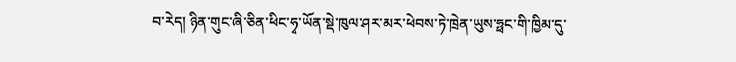བ་རེད། ཉིན་གུང་ཞི་ཅིན་ཕིང་ཧྭ་ཡོན་སྡེ་ཁུལ་ཤར་མར་ཕེབས་ཏེ་ཁྲེན་ཡུས་ཧྥང་གི་ཁྱིམ་དུ་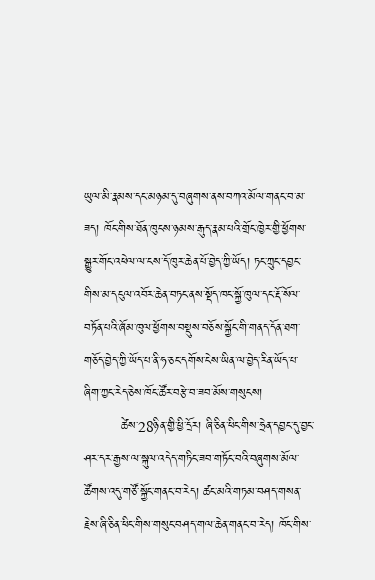ཡུལ་མི་རྣམས་དང་མཉམ་དུ་བཞུགས་ནས་བཀའ་མོལ་གནང་བ་མ་ཟད། ཁོང་གིས་ཐོན་ཁུངས་ཉམས་རྒུད་རྣམ་པའི་གྲོང་ཁྱེར་གྱི་ཕྱོགས་སྒྱུར་གོང་འཕེལ་ལ་ངས་དོ་ཁུར་ཆེན་པོ་བྱེད་ཀྱི་ཡོད། ཏང་ཀྲུང་དབྱང་གིས་མ་དངུལ་འབོར་ཆེན་བཏང་ནས་སྡོད་ཁང་སྐྱོ་ཁུལ་དང་རྡོ་སོལ་བཏོན་པའི་ཞོམ་ཁུལ་ཕྱོགས་བསྡུས་བཅོས་སྐྱོང་གི་གནད་དོན་ཐག་གཅོད་བྱེད་ཀྱི་ཡོད་པ་ནི་ཧ་ཅང་དགོས་ངེས་ཡིན་ལ་བྱེད་རིན་ཡོད་པ་ཞིག་ཀྱང་རེད་ཅེས་ཁོང་ཚོར་བརྩེ་བ་ཟབ་མོས་གསུངས།
         ཚེས་28ཉིན་གྱི་ཕྱི་དྲོར། ཞི་ཅིན་ཕིང་གིས་ཧྲེན་དབྱང་དུ་བྱང་ཤར་དར་རྒྱས་ལ་སྐུལ་འདེད་གཏིང་ཟབ་གཏོང་བའི་བཞུགས་མོལ་ཚོགས་འདུ་གཙོ་སྐྱོང་གནང་བ་རེད། ཚང་མའི་གཏམ་བཤད་གསན་རྗེས་ཞི་ཅིན་ཕིང་གིས་གསུང་བཤད་གལ་ཆེན་གནང་བ་རེད། ཁོང་གིས་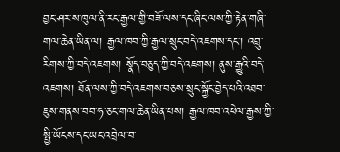བྱང་ཤར་ས་ཁུལ་ནི་རང་རྒྱལ་གྱི་བཟོ་ལས་དང་ཞིང་ལས་ཀྱི་རྟེན་གཞི་གལ་ཆེན་ཡིན་ལ། རྒྱལ་ཁབ་ཀྱི་རྒྱལ་སྲུང་བདེ་འཇགས་དང་། འབྲུ་རིགས་ཀྱི་བདེ་འཇགས། སྣོད་བཅུད་ཀྱི་བདེ་འཇགས། ནུས་རྒྱུའི་བདེ་འཇགས། ཐོན་ལས་ཀྱི་བདེ་འཇགས་བཅས་སྲུང་སྐྱོང་བྱེད་པའི་འཐབ་ཇུས་གནས་བབ་ཧ་ཅང་གལ་ཆེན་ཡིན་པས། རྒྱལ་ཁབ་འཕེལ་རྒྱས་ཀྱི་སྤྱི་ཡོངས་དང་ཡང་འབྲེལ་བ་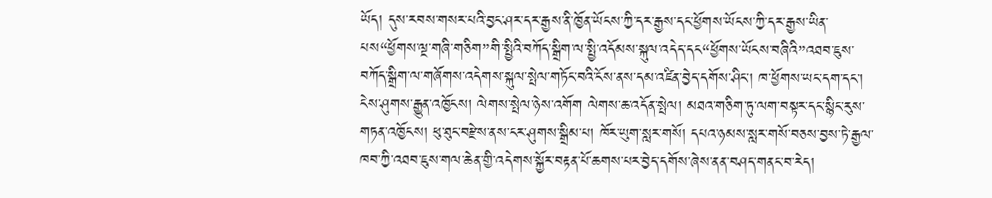ཡོད། དུས་རབས་གསར་པའི་བྱང་ཤར་དར་རྒྱས་ནི་ཁྱོན་ཡོངས་ཀྱི་དར་རྒྱས་དང་ཕྱོགས་ཡོངས་ཀྱི་དར་རྒྱས་ཡིན་པས“ཕྱོགས་ལྔ་གཞི་གཅིག”གི་སྤྱིའི་བཀོད་སྒྲིག་ལ་སྤྱི་འདོམས་སྐུལ་འདེད་དང“ཕྱོགས་ཡོངས་བཞིའི”འཐབ་ཇུས་བཀོད་སྒྲིག་ལ་གཞོགས་འདེགས་སྐུལ་སྤེལ་གཏོང་བའི་ངོས་ནས་དམ་འཛིན་བྱེད་དགོས་ཤིང་། ཁ་ཕྱོགས་ཡང་དག་དང་། ངེས་ཤུགས་རྒྱུན་འཁྱོངས། ལེགས་སྤེལ་ཉེས་འགོག ལེགས་ཆ་འདོན་སྤེལ། མཐའ་གཅིག་ཏུ་ལག་བསྟར་དང་སྙིང་རུས་གཏན་འཁྱོངས། ཕུ་ཐུང་བརྫེས་ནས་ངར་ཤུགས་སྒྲིམ་པ། ཁོར་ཡུག་སླར་གསོ། དཔའ་ཉམས་སླར་གསོ་བཅས་བྱས་ཏེ་རྒྱལ་ཁབ་ཀྱི་འཐབ་ཇུས་གལ་ཆེན་གྱི་འདེགས་སྐྱོར་བརྟན་པོ་ཆགས་པར་བྱེད་དགོས་ཞེས་ནན་བཤད་གནང་བ་རེད།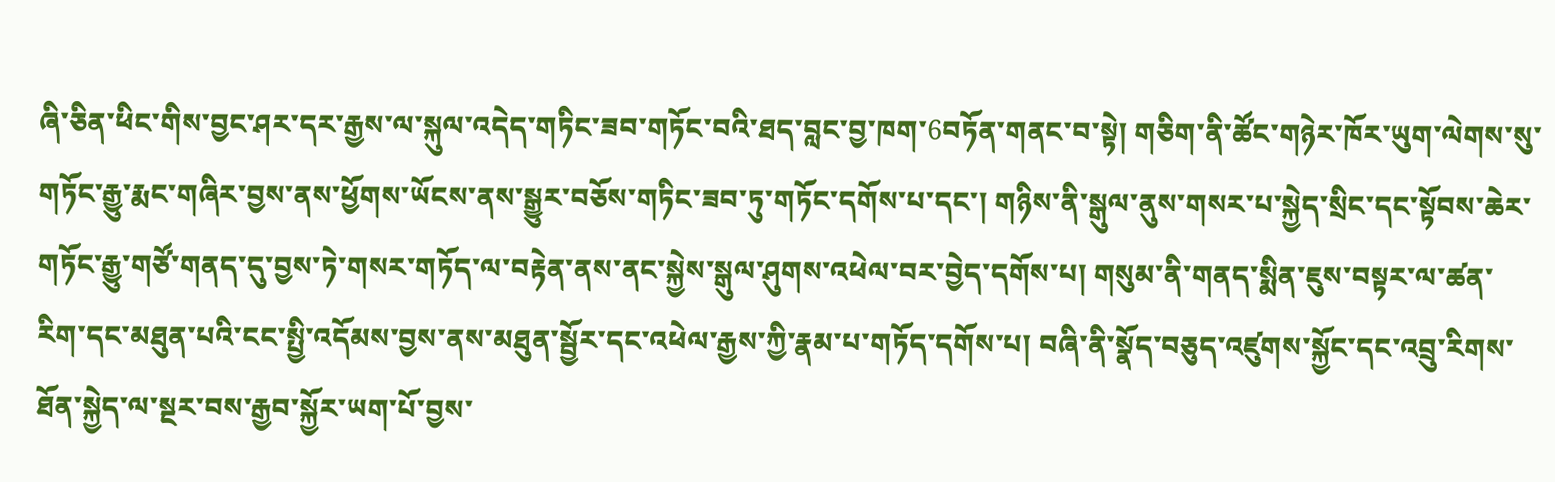ཞི་ཅིན་ཕིང་གིས་བྱང་ཤར་དར་རྒྱས་ལ་སྐུལ་འདེད་གཏིང་ཟབ་གཏོང་བའི་ཐད་བླང་བྱ་ཁག་6བཏོན་གནང་བ་སྟེ། གཅིག་ནི་ཚོང་གཉེར་ཁོར་ཡུག་ལེགས་སུ་གཏོང་རྒྱུ་རྨང་གཞིར་བྱས་ནས་ཕྱོགས་ཡོངས་ནས་སྒྱུར་བཅོས་གཏིང་ཟབ་ཏུ་གཏོང་དགོས་པ་དང་། གཉིས་ནི་སྒུལ་ནུས་གསར་པ་སྐྱེད་སྲིང་དང་སྟོབས་ཆེར་གཏོང་རྒྱུ་གཙོ་གནད་དུ་བྱས་ཏེ་གསར་གཏོད་ལ་བརྟེན་ནས་ནང་སྐྱེས་སྒུལ་ཤུགས་འཕེལ་བར་བྱེད་དགོས་པ། གསུམ་ནི་གནད་སྨིན་ཇུས་བསྟར་ལ་ཚན་རིག་དང་མཐུན་པའི་ངང་སྤྱི་འདོམས་བྱས་ནས་མཐུན་སྦྱོར་དང་འཕེལ་རྒྱས་ཀྱི་རྣམ་པ་གཏོད་དགོས་པ། བཞི་ནི་སྣོད་བཅུད་འཛུགས་སྐྱོང་དང་འབྲུ་རིགས་ཐོན་སྐྱེད་ལ་སྔར་བས་རྒྱབ་སྐྱོར་ཡག་པོ་བྱས་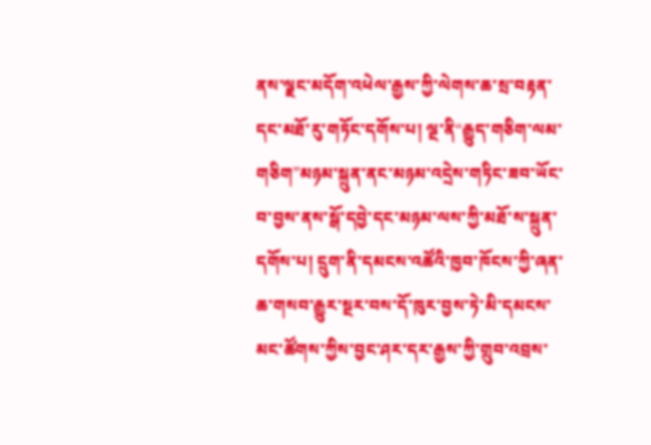ནས་ལྗང་མདོག་འཕེལ་རྒྱས་ཀྱི་ལེགས་ཆ་སྲ་བརྟན་དང་མཐོ་རུ་གཏོང་དགོས་པ། ལྔ་ནི“རྒྱུད་གཅིག་ལམ་གཅིག”མཉམ་སྐྲུན་ནང་མཉམ་འདྲེས་གཏིང་ཟབ་ཡོང་བ་བྱས་ནས་སྒོ་དབྱེ་དང་མཉམ་ལས་ཀྱི་མཐོ་ས་སྐྲུན་དགོས་པ། དྲུག་ནི་དམངས་འཚོའི་ཁྱབ་ཁོངས་ཀྱི་ཞན་ཆ་གསབ་རྒྱུར་སྔར་བས་དོ་ཁུར་བྱས་ཏེ་མི་དམངས་མང་ཚོགས་ཀྱིས་བྱང་ཤར་དར་རྒྱས་ཀྱི་གྲུབ་འབྲས་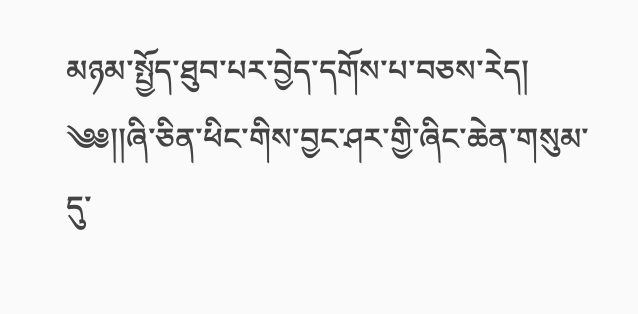མཉམ་སྤྱོད་ཐུབ་པར་བྱེད་དགོས་པ་བཅས་རེད།
༄༅།།ཞི་ཅིན་ཕིང་གིས་བྱང་ཤར་གྱི་ཞིང་ཆེན་གསུམ་དུ་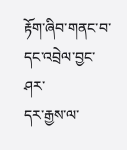རྟོག་ཞིབ་གནང་བ་དང་འབྲེལ་བྱང་ཤར་
དར་རྒྱས་ལ་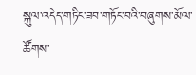སྐུལ་འདེད་གཏིང་ཟབ་གཏོང་བའི་བཞུགས་མོལ་ཚོགས་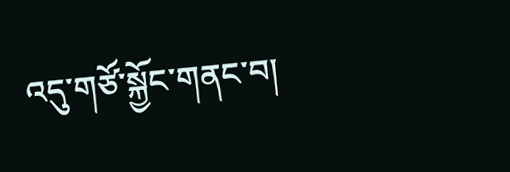འདུ་གཙོ་སྐྱོང་གནང་བ།